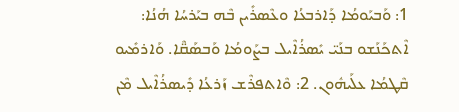1: ܘܰܒܝܰܘܡܳܐ ܕܰܐܪܒܥܳܐ ܘܥܶܣܪܺܝܢ ܒܶܗ ܒܝܰܪܚܳܐ ܗܳܢܳܐ: ܐܶܬܟܰܢܰܫܘ ܒܢܰܝ̈ ܝܺܣܪܳܐܶܝܠ ܒܨܰܘܡܳܐ ܘܰܒܣܰܩ̈ܶܐ. ܘܰܐܪܡܺܝܘ ܩܶܛܡܳܐ ܥܠܰܝܗܽܘܢ. 2: ܘܶܐܬܦܪܶܫ ܙܰܪܥܳܐ ܕܺܝܣܪܳܐܶܝܠ ܡܶܢ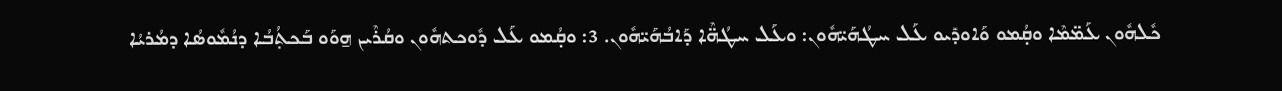ܟܽܠܗܽܘܢ ܥܰܡ̈ܡܶܐ ܘܩ̣ܳܡܘ ܘܰܐܘܕܺܝܘ ܥܰܠ ܚܛܳܗܰܝ̈ܗܽܘܢ: ܘܥܰܠ ܚܛܳܗ̈ܶܐ ܕܰܐܒܳܗܰܝ̈ܗܽܘܢ. 3: ܘܩ̣ܳܡܘ ܥܰܠ ܕܽܘܟܬܗܽܘܢ ܘܩܳܪܶܝܢ ܗ̱ܘܰܘ ܒܰܟܬ݂ܳܒܳܐ ܕܢܳܡܽܘܣܳܐ ܕܡܳܪܝܳܐ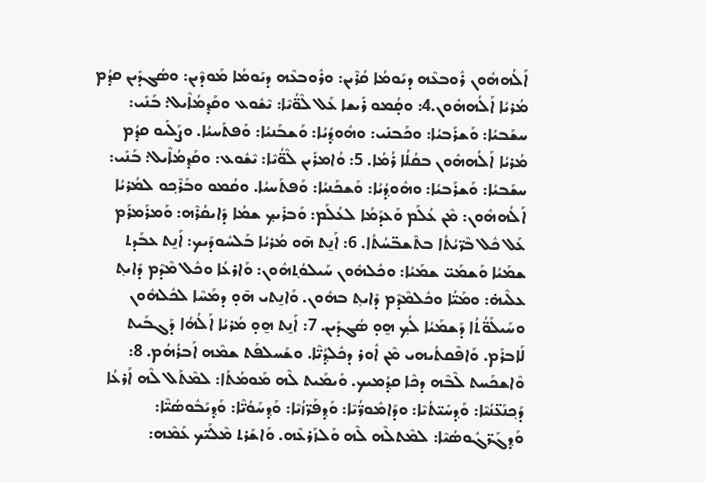ܐܰܠܳܗܗܽܘܢ ܪܽܘܒܥܶܗ ܕܝܰܘܡܳܐ ܩܳܪܶܝܢ: ܘܪܽܘܒܥܶܗ ܕܝܰܘܡܳܐ ܡܰܘܕܶܝܢ: ܘܣܳܓܕܺܝܢ ܩܕ݂ܳܡ ܡܳܪܝܳܐ ܐܰܠܳܗܗܽܘܢ.4: ܘܩ̣ܳܡܘ ܪܺܝܫܐ ܥܰܠ ܠܶܘ̈ܳܝܶܐ: ܝܶܫܽܘܥ ܘܩܰܕ݂ܡܳܐܶܝܠ: ܒܰܢܺܝ: ܚܫܰܒܝܳܐ: ܘܰܫܪܰܒܝܳܐ: ܘܟܰܒܢܺܝ: ܘܗܽܘܕ݂ܳܝܳܐ: ܘܰܫܒܰܢܝܳܐ: ܘܰܦܬܰܚܝܳܐ. ܘܨܰܠܺܝܘ ܩܕ݂ܳܡ ܡܳܪܝܳܐ ܐܰܠܳܗܗܽܘܢ ܒܩܳܠܳܐ ܪܳܡܳܐ. 5: ܘܳܐܡܪܺܝܢ ܠܶܘ̈ܳܝܶܐ: ܝܶܫܽܘܥ: ܘܩܰܕ݂ܡܳܐܶܝܠ: ܒܰܢܺܝ: ܚܫܰܒܝܳܐ: ܘܰܫܪܰܒܝܳܐ: ܘܗܽܘܕ݂ܳܝܳܐ: ܘܰܫܟܰܢܝܳܐ: ܘܰܦܬܰܚܝܳܐ. ܘܩܳܡܘ ܘܒܰܪܶܟ݂ܘ ܠܡܳܪܝܳܐ ܐܰܠܳܗܗܽܘܢ: ܡܶܢ ܥܳܠܰܡ ܘܰܥܕܰܡܳܐ ܠܥܳܠܰܡ: ܘܰܒܪܺܝܟ݂ ܫܡܳܐ ܕܺܐܝܩܳܪܶܗ: ܘܰܡܪܰܡܪܰܡ ܥܰܠ ܟܽܠ ܒܶܖ̈ܝܳܬܳܐ ܒܬܶܫܒ̈ܚܳܬܳܐ. 6: ܐܰܢ̱ܬ ܗ̄ܘ ܡܳܪܝܳܐ ܒܰܠܚܽܘܕܰܝܟ: ܐܰܢ̱ܬ ܥܒܰܕܬ ܫܡܰܝܳܐ ܘܰܫܡܰܝ̈ ܫܡܰܝܳܐ: ܘܟܽܠܗܽܘܢ ܚܰܝܠܘܳܬ݂ܗܽܘܢ: ܘܰܐܪܥܳܐ ܘܟܽܠ ܡܶܕܶܡ ܕܺܐܝܬ݂ ܥܠܶܝܗ̇: ܘܡܰܝ̈ܳܐ ܘܟܽܠܡܶܕܶܡ ܕܺܐܝܬ݂ ܒܗܽܘܢ. ܘܰܐܢ̱ܬܝ ܗ̄ܘ̣ ܕܡܰܚܶܐ ܠܟܽܠܗܽܘܢ ܘܚܰܝܠܰܘ̈ܳܬܳܐ ܕܰܫܡܰܝܳܐ ܠܳܟ݂ ܗ̱ܘ̣ ܣܳܓܕܺܝܢ. 7: ܐܰܢ̱ܬ ܗ̱ܘ̣ ܡܳܪܝܳܐ ܐܰ‌ܠܳܗܳܐ ܕܰܓܒܰܝܬ ܠܰܐܒܪܰܡ. ܘܰܐܦܶܩܬܳܝܗܝ ܡܶܢ ܐܽܘܪ ܕܟܽܠܕ݂ܳܝ̈ܶܐ. ܘܫܰܚܠܦܰܬ ܫܡܶܗ ܐܰܒܪܳܗܳܡ. 8: ܘܶܐܫܟܰܚܬ ܠܶܒܶܗ ܕܟܶܐ ܩܕ݂ܳܡܝܟ. ܘܺܝܡܰܝܬ ܠܶܗ ܡܰܘܡܳܬܳܐ: ܠܡܶܬܰܠ ܠܶܗ ܐܰܪܥܳܐ ܕܰܟ݂ܢܰܥ̈ܢܳܝܶܐ: ܘܰܕ݂ܚܺܝ̈ܬܳܝܶܐ: ܘܕܰܐܡܽܘܖ̈ܳܝܶܐ: ܘܰܕ݂ܦܰܖ̈ܙܳܝܶܐ: ܘܰܕ݂ܚܰܘܳܝ̈ܶܐ: ܘܰܕ݂ܝܰܒܽܘܣܳܝ̈ܶܐ: ܘܰܕ݂ܓܰܖ̈ܓܽܘܣܳܝܶܐ: ܠܡܶܬܠܶܗ ܠܶܗ ܘܰܠܙܰܪܥܶܗ. ܘܰܐܫܰܪܬ ܡܶܠܰܝ̈ܟ ܥܰܡܶܗ: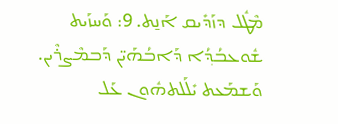ܡܶܛܽܠ ܕܙܰܕܺܝܩ ܐܰܢ̱ܬ. 9: ܘܰܚܙܰܝܬ ܫܽܘܥܒܳܕ݂ܳܐ ܕܰܐܒܳܗܰܝ̈ܢ ܕܰܒܡܶܨܪܶܝܢ. ܘܰܫܡܰܥܬ ܝܺܠܰܠܬܗܽܘܢ ܥܰܠ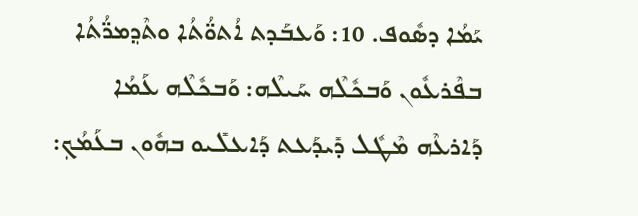ܝܰܡܳܐ ܕܣܽܘܦ. 10: ܘܰܥܒܰܕܬ ܐܳܬܘ̈ܳܬܳܐ ܘܬܶܕ݂ܡܖ̈ܳܬܳܐ ܒܦܶܪܥܽܘܢ ܘܰܒܟܽܠܶܗ ܚܰܝܠܶܗ: ܘܰܒܟܽܠܶܗ ܥܰܡܳܐ ܕܰܐܪܥܶܗ ܡܶܛܽܠ ܕܺܝܕܰܥܬ ܕܰܐܥܠܺܝܘ ܒܗܽܘܢ ܒܥܰܡܳܟ݂: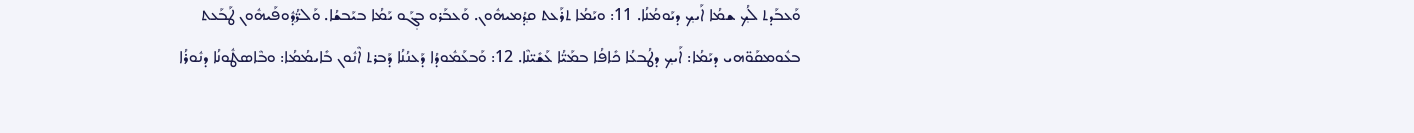ܘܰܥܒܰܕܬ ܠܳܟ݂ ܫܡܳܐ ܐܰܝܟ݂ ܕܝܰܘܡܳܢܳܐ. 11: ܘܝܰܡܳܐ ܬܪܰܥܬ ܩܕ݂ܳܡܝܗܽܘܢ. ܘܰܥܒܰܪܘ ܒܓ݂ܰܘ ܝܰܡܳܐ ܒܝܰܒܫܳܐ. ܘܰܠܖ̈ܳܕ݂ܽܘܦܰܝܗܽܘܢ ܛܰܒܰܥܬ ܒܥܽܘܡܩܰܘ̈ܗܝ ܕܝܰܡܳܐ: ܐܰܝܟ݂ ܕܛܳܒܥܳܐ ܟܺܐܦܳܐ ܒܡܰܝ̈ܳܐ ܥܰܫܺܝ̈ܢܶܐ. 12: ܘܰܒܥܰܡܽܘܕܳܐ ܕܰܥܢܳܢܳܐ ܕܰܒܪܬ ܐܶܢܽܘܢ ܒܺܐܝܡܳܡܳܐ: ܘܒܶܐܣܛܽܘܢܳܐ ܕܢܽܘܪܳܐ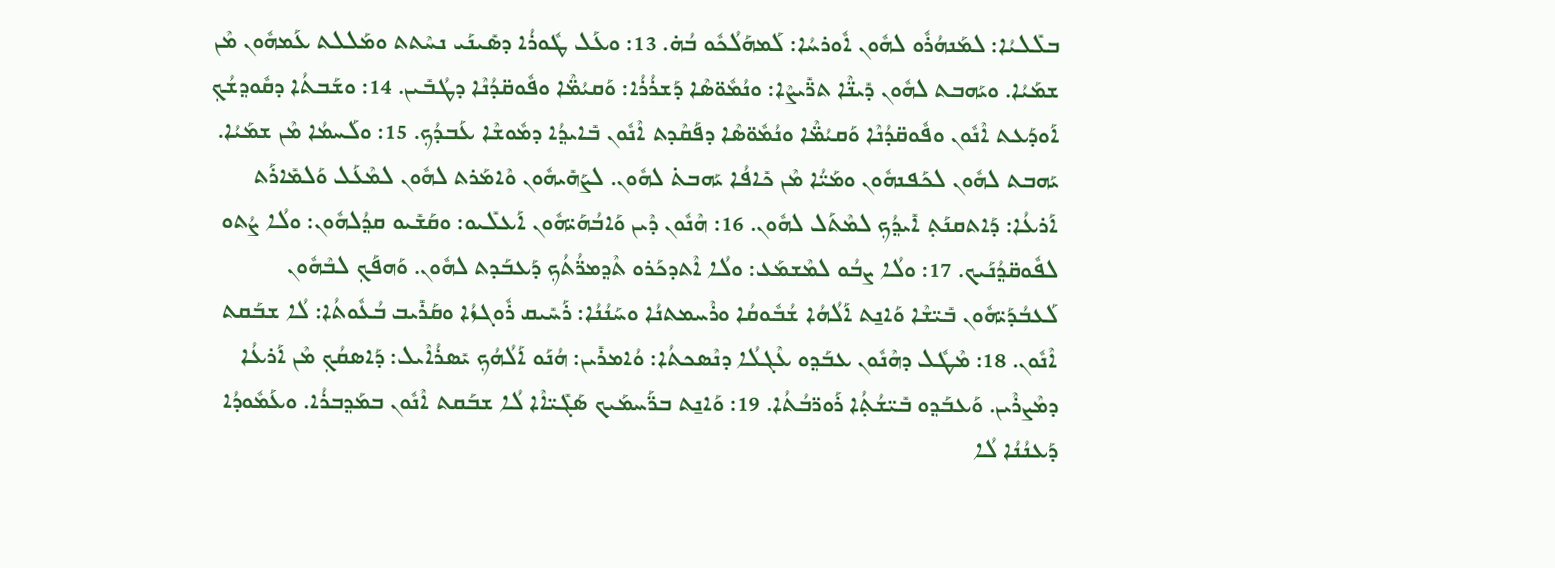ܒܠܺܠܝܳܐ: ܠܡܰܢܗܳܪܽܘ ܠܗܽܘܢ ܐܽܘܪܚܳܐ: ܠܰܡܗܰܠܳܟܽܘ ܒܳܗ̇. 13: ܘܥܰܠ ܛܽܘܪܳܐ ܕܣܺܝܢܰܝ ܢܚܶܬܬ ܘܡܰܠܠܬ ܥܰܡܗܽܘܢ ܡܶܢ ܫܡܰܝܳܐ. ܘܝܰܗܒܬ ܠܗܽܘܢ ܕܺܝܢ̈ܶܐ ܬܖ̈ܺܝܨܶܐ: ܘܢܳܡܽܘ̈ܣܶܐ ܕܰܫܪܳܪܳܐ: ܘܰܩܝܳܡ̈ܶܐ ܘܦܽܘܩ̈ܕܳܢܶܐ ܕܛܳܒܺܝܢ. 14: ܘܫܰܒܬܳܐ ܕܩܽܘܕ݂ܫܳܟ݂ ܐܰܘܕܰܥܬ ܐܶܢܽܘܢ ܘܦܽܘܩ̈ܕܳܢܶܐ ܘܰܩܝܳܡ̈ܶܐ ܘܢܳܡܽܘ̈ܣܶܐ ܕܦܰܩܶܕܬ ܐܶܢܽܘܢ ܒܺܐܝܕ݂ܳܐ ܕܡܽܘܫܶܐ ܥܰܒܕܳܟ݂. 15: ܘܠܰܚܡܳܐ ܡܶܢ ܫܡܰܝܳܐ. ܝܰܗܒܬ ܠܗܽܘܢ ܠܟܰܦܢܗܽܘܢ ܘܡܰܝ̈ܳܐ ܡܶܢ ܟܺܐܦܳܐ ܝܰܗܒܬ̇ ܠܗܽܘܢ. ܠܨܰܗܺܝܗܽܘܢ ܘܶܐܡܰܪܬ ܠܗܽܘܢ ܠܡܶܥܰܠ ܘܰܠܡܺܐܪܰܬ ܐܰܪܥܳܐ: ܕܰܐܬܩܢܰܬ݂ ܐܺܝܕ݂ܳܟ݂ ܠܡܶܬܰܠ ܠܗܽܘܢ. 16: ܗܶܢܽܘܢ ܕܶܝܢ ܘܰܐܒܳܗܰܝ̈ܗܽܘܢ ܐܰܥܠܺܝܘ: ܘܩܰܫܺܝܘ ܩܕ݂ܳܠܗܽܘܢ: ܘܠܳܐ ܨܳܬܘ ܠܦܽܘܩ̈ܕ݂ܳܢܰܝܟ. 17: ܘܠܳܐ ܨܒܳܘ ܠܡܶܫܡܰܥ: ܘܠܳܐ ܐܶܬܕܟܰܪܘ ܬܶܕ݂ܡܖ̈ܳܬܳܟ݂ ܕܰܥܒܰܕܬ ܠܗܽܘܢ. ܘܰܗܦܰܟ݂ ܠܒܶܗܽܘܢ ܠܰܥܒܳܕܰܝ̈ܗܽܘܢ ܒܺܝ̈ܫܶܐ ܘܰܐܢ̱ܬ ܐܰ‌ܠܳܗܳܐ ܫܳܒܽܘܩܳܐ ܘܪܶܚܡܬܢܳܐ ܘܚܰܢܳܢܳܐ: ܪܰܚܺܝܩ ܪܽܘܓܙܳܐ ܘܩܰܪܺܝܒ ܒܳܥܽܘܬܳܐ: ܠܳܐ ܫܒܰܩܬ ܐܶܢܽܘܢ. 18: ܡܶܛܽܠ ܕܗܶܢܽܘܢ ܥܒܰܕ݂ܘ ܥܶܓܠܳܐ ܕܢܶܣܟܬܳܐ: ܘܳܐܡܪܺܝܢ: ܗܳܢܰܘ ܐܰܠܳܗܳܟ݂ ܝܺܣܪܳܐܶܝܠ: ܕܰܐܣܩܳܟ݂ ܡܶܢ ܐܰܪܥܳܐ ܕܡܶܨܪܶܝܢ. ܘܰܥܒܰܕ݂ܘ ܒܺܝ̈ܫܳܬ݂ܳܐ ܪܰܘܖ̈ܒܳܬܳܐ. 19: ܘܰܐܢ̱ܬ ܒܖ̈ܰܚܡܰܝܟ ܣܰܓܺܝ̈ܐܶܐ ܠܳܐ ܫܒܰܩܬ ܐܶܢܽܘܢ ܒܡܰܕ݂ܒܪܳܐ. ܘܥܰܡܽܘܕܳܐ ܕܰܥܢܳܢܳܐ ܠܳܐ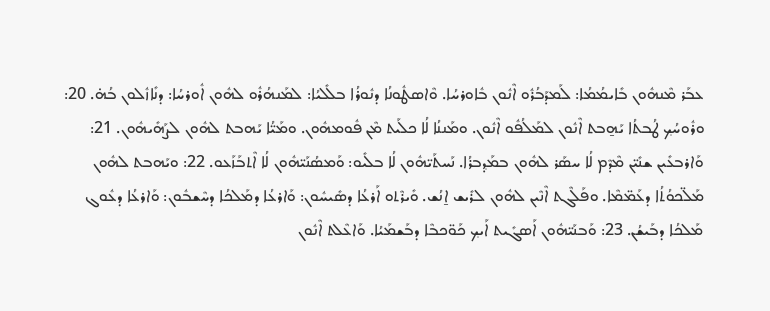ܥܒܰܪ ܡܶܢܗܽܘܢ ܒܺܐܝܡܳܡܳܐ: ܠܰܡܕܰܒܳܪܽܘ ܐܶܢܽܘܢ ܒܽܐܘܪܚܳܐ. ܘܶܐܣܛܽܘܢܳܐ ܕܢܽܘܪܳܐ ܒܠܺܠܝܳܐ: ܠܡܰܢܗܳܪܽܘ ܠܗܽܘܢ ܐܽܘܪܚܳܐ: ܕܢܺܐܙܽܠܘܢ ܒܳܗ̇. 20: ܘܪܽܘܚܳܟ݂ ܛܳܒܬܳܐ ܝܰܗ̱ܒܬ ܐܶܢܽܘܢ ܠܡܰܠܳܦܽܘ ܐܶܢܽܘܢ. ܘܡܰܢܢܳܐ ܠܳܐ ܟܠܰܝܬ ܡܶܢ ܦܽܘܡܗܽܘܢ. ܘܡܰܝ̈ܳܐ ܝܰܗܒܬ ܠܗܽܘܢ ܠܨܰܗܺܝܗܽܘܢ. 21: ܘܰܐܪܒܥܺܝܢ ܫܢܺܝ̈ܢ ܡܶܕܶܡ ܠܳܐ ܚܣܰܪ ܠܗܽܘܢ ܒܡܰܕ݂ܒܪܳܐ. ܢܰܚܬܰܝ̈ܗܽܘܢ ܠܳܐ ܒܠܺܝܘ: ܘܰܡܣܳܢܰܝ̈ܗܽܘܢ ܠܳܐ ܐܶܬܒܰܙܰܥܘ. 22: ܘܝܰܗܒܬ ܠܗܽܘܢ ܡܰܠ̈ܟܘܳܬܳܐ ܕܥܰܡ̈ܡܶܐ. ܘܦܰܠܶܓܬ ܐܶܢܶܝܢ ܠܗܽܘܢ ܠܪܺܝܫ ܐ̱ܢܳܫ. ܘܺܝܪܶܬܘ ܐܰܪܥܳܐ ܕܣܺܝܚܽܘܢ: ܘܰܐܪܥܳܐ ܕܡܰܠܟܳܐ ܕܚܶܫܒܽܘܢ: ܘܰܐܪܥܳܐ ܕܥܽܘܓ ܡܰܠܟܳܐ ܕܒܰܝܫܳܢ. 23: ܘܰܒܢܰܝ̈ܗܽܘܢ ܐܰܣܓܺܝܬ ܐܰܝܟ݂ ܟܰܘ̈ܟܒܶܐ ܕܒܰܫܡܰܝܳܐ. ܘܰܐܥܶܠܬ ܐܶܢܽܘܢ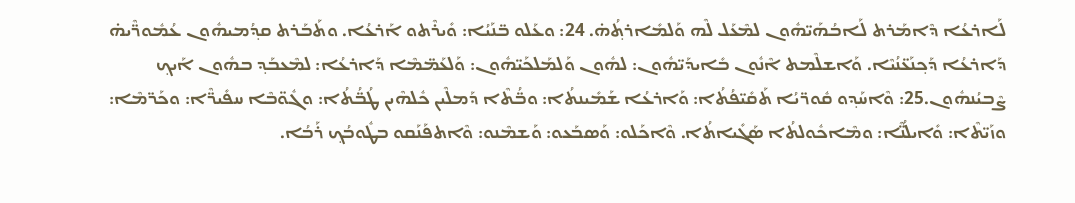ܠܰܐܪܥܳܐ ܕܶܐܡܰܪܬ ܠܰܐܒܳܗܰܝ̈ܗܽܘܢ ܠܡܶܥܰܠ ܠܶܗ ܘܰܠܡܺܐܪܬ݂ܳܗ̇. 24: ܘܥܰܠܘ ܒ̈ܢܰܝܳܐ: ܘܺܝܪܶܬܘ ܐܰܪܥܳܐ. ܘܬܰܒܰܪܬ ܩܕ݂ܳܡܝܗܽܘܢ ܥܳܡܽܘܖ̈ܶܝܗ̇ ܕܰܐܪܥܳܐ ܕܰܟ݂ܢܰܥ̈ܢܳܝܶܐ. ܘܰܐܫܠܶܡܬ ܐܶܢܽܘܢ ܒܺܐܝܕܰܝ̈ܗܽܘܢ: ܠܗܽܘܢ ܘܰܠܡܰܠܟܰܝ̈ܗܽܘܢ: ܘܰܠܥܰܡ̈ܡܶܐ ܕܰܐܪܥܳܐ: ܠܡܶܥܒܰܕ݂ ܒܗܽܘܢ ܐܰܝܟ݂ ܨܶܒܝܳܢܗܽܘܢ.25: ܘܶܐܚܰܕ݂ܘ ܩܽܘܖ̈ܝܳܐ ܬܰܩܺܝ̈ܦܳܬܳܐ: ܘܰܐܪܥܳܐ ܫܰܡܺܝܢܬܳܐ: ܘܒ̈ܳܬܶܐ ܕܰܡܠܶܝܢ ܟܽܠܗܶܝܢ ܛܳܒ̈ܳܬܳܐ: ܘܓܽܘ̈ܒܶܐ ܚܦܺܝܖ̈ܶܐ: ܘܟܰܖ̈ܡܶܐ: ܘܙܰܝ̈ܬܶܐ: ܘܺܐܝܠܳܢ̈ܶܐ: ܘܡܶܐܟܽܘܠܬܳܐ ܣܰܓܺܝܐܬܳܐ. ܘܶܐܟܰܠܘ: ܘܰܣܒܰܥܘ: ܘܰܫܡܶܢܘ: ܘܶܐܬܦܰܢܰܩܘ ܒܛܽܘܒܳܟ݂ ܪܰܒܳܐ.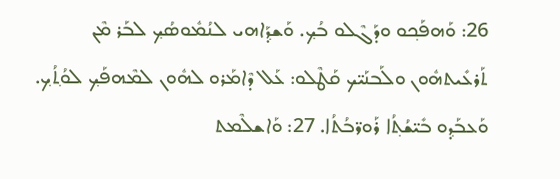26: ܘܰܗܦܰܟ݂ܘ ܘܕܰܓܶܠܘ ܒܳܟ݂. ܘܰܫܕ݂ܰܐܗܝ ܠܢܳܡܽܘܣܳܟ݂ ܠܒܰܪ ܡܶܢ ܬܰܪܥܺܝܬܗܽܘܢ ܘܠܰܒܢܰܝ̈ܟ ܩܰܛܶܠܘ: ܥܰܠ ܕܶܐܡܰܪܘ ܠܗܽܘܢ ܠܡܶܗܦܰܟ݂ ܠܘܳܬ݂ܳܟ݂. ܘܰܥܒܰܕ݂ܘ ܒܺܝ̈ܫܳܬ݂ܳܐ ܪܰܘܖ̈ܒܳܬܳܐ. 27: ܘܰܐܫܠܶܡܬ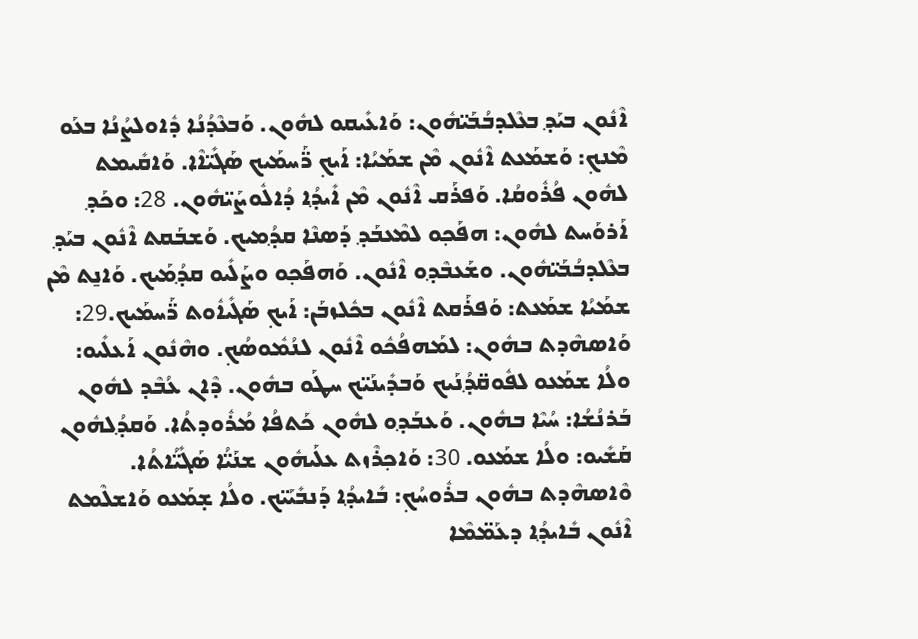ܐܶܢܽܘܢ ܒܝܰܕ݂ ܒܥܶܠܕܒܳܒܰܝ̈ܗܽܘܢ: ܘܰܐܥܺܝܩܘ ܠܗܽܘܢ. ܘܰܒܥܶܕܳܢܳܐ ܕܽܐܘܠܨܳܢܳܐ ܒܥܰܘ ܡܶܢܟ݂: ܘܰܫܡܰܥܬ ܐܶܢܽܘܢ ܡܶܢ ܫܡܰܝܳܐ: ܐܰܝܟ݂ ܖ̈ܰܚܡܰܝܟ ܣܰܓܺܝ̈ܐܶܐ. ܘܰܐܩܺܝܡܬ ܠܗܽܘܢ ܦܳܪܽܘܩܳܐ. ܘܰܦܪܰܩ ܐܶܢܽܘܢ ܡܶܢ ܐܺܝܕ݂ܳܐ ܕܳܐܠܽܘܨܰܝ̈ܗܽܘܢ. 28: ܘܟܰܕ݂ ܐܰܪܘܰܚܬ ܠܗܽܘܢ: ܗܦܰܟ݂ܘ ܠܡܶܥܒܰܕ݂ ܕܰܣܢܶܐ ܩܕ݂ܳܡܝܟ. ܘܰܫܒܰܩܬ ܐܶܢܽܘܢ ܒܝܰܕ݂ ܒܥܶܠܕܒܳܒܰܝ̈ܗܽܘܢ. ܘܫܰܥܒܶܕ݂ܘ ܐܶܢܽܘܢ. ܘܰܗܦܰܟ݂ܘ ܘܨܰܠܺܝܘ ܩܕ݂ܳܡܰܝܟ. ܘܰܐܢ̱ܬ ܡܶܢ ܫܡܰܝܳܐ ܫܡܰܥܬ: ܘܰܦܪܰܩܬ ܐܶܢܽܘܢ ܒܟܽܠܙܒܰܢ: ܐܰܝܟ݂ ܣܰܓܺܝܐܽܘܬ ܖ̈ܰܚܡܰܝܟ.29: ܘܰܐܣܗܶܕܬ ܒܗܽܘܢ: ܠܡܰܗܦܳܟܽܘ ܐܶܢܽܘܢ ܠܢܳܡܽܘܣܳܟ݂. ܘܗܶܢܽܘܢ ܐܰܥܠܺܝܘ: ܘܠܳܐ ܫܡܰܥܘ ܠܦܽܘܩ̈ܕ݂ܳܢܰܝܟ ܘܰܒܕܺܝܢܰܝ̈ܟ ܚܛܰܘ ܒܗܽܘܢ. ܕܶܐܢ ܥܳܒܶܕ ܠܗܽܘܢ ܒܰܪܢܳܫܳܐ: ܚܳܝܶܐ ܒܗܽܘܢ. ܘܰܥܒܰܕ݂ܘ ܠܗܽܘܢ ܟܰܬܦܳܐ ܡܳܪܽܘܕܬܳܐ. ܘܰܩܕ݂ܳܠܗܽܘܢ ܩܰܫܺܝܘ: ܘܠܳܐ ܫܡܰܥܘ. 30: ܘܰܐܟ݂ܪܶܙܬ ܥܠܰܝܗܽܘܢ ܫܢܰܝ̈ܳܐ ܣܰܓܺܝ̈ܳܐܬܳܐ. ܘܶܐܣܗܶܕܬ ܒܗܽܘܢ ܒܪܽܘܚܳܟ݂: ܒܺܐܝܕ݂ܳܐ ܕܰܢܒܺܝܰܝ̈ܟ. ܘܠܳܐ ܫ̣ܡܰܥܘ ܘܰܐܫܠܶܡܬ ܐܶܢܽܘܢ ܒܺܐܝܕ݂ܳܐ ܕܥܰܡ̈ܡܶܐ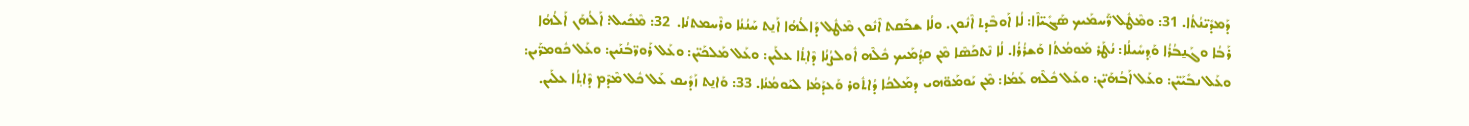ܕܰܡܕܺܝ̈ܢܳܬܳܐ. 31: ܘܡܶܛܽܠ ܖ̈ܰܚܡܰܝܟ ܣܰܓܺܝ̈ܐܶܐ: ܠܳܐ ܐܰܘܒܶܕܬ ܐܶܢܽܘܢ. ܘܠܳܐ ܫܒܰܩܬ ܐܶܢܽܘܢ ܡܶܛܽܠ ܕܰܐ‌ܠܳܗܳܐ ܐܰܢ̱ܬ ܚܰܢܳܢܳܐ ܘܪܶܚܡܬܢܳܐ.  32: ܡܶܟܺܝܠ: ܐܰܠܳܗܰܢ ܐܰ‌ܠܳܗܳܐ ܪܰܒܳܐ ܘܓܰܢ̱ܒܳܪܳܐ ܘܰܕ݂ܚܺܝܠܳܐ: ܢܳܛܰܪ ܡܰܘܡܳܬܳܐ ܘܰܫܪܳܪܳܐ. ܠܳܐ ܢܶܬܟܰܣܶܐ ܡܶܢ ܩܕ݂ܳܡܰܝܟ ܟܽܠܶܗ ܐܽܘܠܨܳܢܳܐ ܕܶܐܬ݂ܳܐ ܥܠܰܝܢ: ܘܥܰܠ ܡܰܠܟܰܝ̈ܢ: ܘܥܰܠ ܪܰܘܖ̈ܒܳܢܰܝܢ: ܘܥܰܠ ܟܽܘܡܖ̈ܰܝܢ: ܘܥܰܠ ܢܒܺܝܰܝ̈ܢ: ܘܥܰܠ ܐܰܒܳܗܰܝ̈ܢ: ܘܥܰܠ ܟܽܠܶܗ ܥܰܡܳܐ: ܡܶܢ ܝܰܘܡܰܘ̈ܗܝ ܕܡܰܠܟܳܐ ܕܳܐܬܽܘܪ ܘܰܥܕܰܡܳܐ ܠܝܰܘܡܳܢܳܐ. 33: ܘܰܐܢ̱ܬ ܙܰܕܺܝܩ ܥܰܠ ܟܽܠ ܡܶܕܶܡ ܕܶܐܬ݂ܳܐ ܥܠܰܝܢ.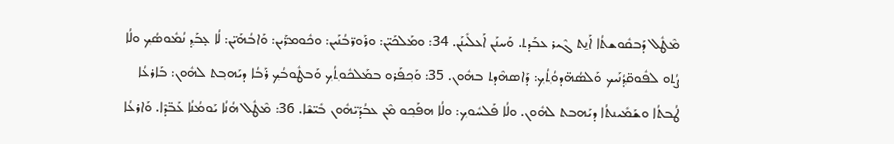ܡܶܛܽܠ ܕܰܒܩܽܘܫܬܳܐ ܐܰܢ̱ܬ ܓܶܝܪ ܥܒܰܕܬ. ܘܰܚܢܰܢ ܐܰܥܠܺܝܢܰܢ. 34: ܘܡܰܠܟܰܝ̈ܢ: ܘܪܰܘܖ̈ܒܳܢܰܝܢ: ܘܟܽܘܡܖ̈ܰܝܢ: ܘܰܐܒܳܗܰܝ̈ܢ: ܠܳܐ ܥ̣ܒܰܕ݂ ܢܳܡܽܘܣܳܟ݂ ܘܠܳܐ ܨܳܬܘ ܠܦܽܘܩ̈ܕ݂ܳܢܰܝܟ ܘܰܠܣܳܗ̈ܕܘܳܬ݂ܳܟ݂: ܕܰܐܣܗܶܕܬ ܒܗܽܘܢ. 35: ܘܰܟ݂ܦܰܪܘ ܒܡܰܠܟܽܘܬ݂ܳܟ݂ ܘܰܒܛܽܘܒܳܟ݂ ܪܰܒܳܐ ܕܝܰܗܒ݂ܬ ܠܗܽܘܢ: ܒܰܐܪܥܳܐ ܛܳܒܬܳܐ ܘܫܰܡܺܝܢܬܳܐ ܕܝܰܗܒܬ ܠܗܽܘܢ. ܘܠܳܐ ܦܰܠܚܽܘܟ݂: ܘܠܳܐ ܗܦܰܟ݂ܘ ܡܶܢ ܥܒܳܕܰܝ̈ܗܽܘܢ ܒܺܝ̈ܫܶܐ. 36: ܡܶܛܽܠ ܗܳܢܳܐ ܝܰܘܡܳܢܳܐ ܥܰܒ̈ܕܶܐ. ܘܰܐܪܥܳܐ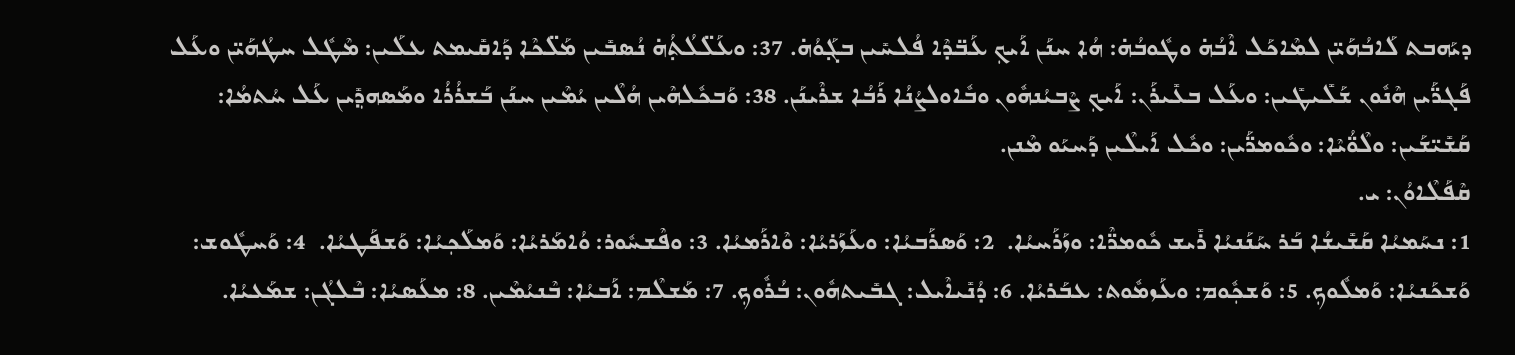ܕܝܰܗܒܬ ܠܰܐܒܳܗܰܝ̈ܢ ܠܡܶܐܟܰܠ ܐܶܒܳܗ̇ ܘܛܽܘܒܳܗ̇: ܗܳܐ ܚܢܰܢ ܐܰܝܟ݂ ܥܰܒ̈ܕܶܐ ܦܳܠܚܺܝܢ ܒܓ݂ܰܘܳܗ̇. 37: ܘܥܰܠ̈ܠܳܬ݂ܳܗ̇ ܢܳܣܒܺܝܢ ܡܰܠ̈ܟܶܐ ܕܰܐܩܺܝܡܬ ܥܠܰܝܢ: ܡܶܛܽܠ ܚܛܳܗܰܝ̈ܢ ܘܥܰܠ ܦܰܓܖ̈ܰܝܢ ܗܶܢܽܘܢ ܫܰܠܺܝܛܺܝܢ: ܘܥܰܠ ܒܥܺܝܪܰܢ: ܐܰܝܟ݂ ܨܶܒܝܳܢܗܽܘܢ ܘܒܽܐܘܠܨܳܢܳܐ ܪܰܒܳܐ ܫܪܶܝܢܰܢ. 38: ܘܰܒܟܽܠܗܶܝܢ ܗܳܠܶܝܢ ܝܳܡܶܝܢ ܚܢܰܢ ܒܰܫܪܳܪܳܐ ܘܡܰܣܗܕ݂ܺܝܢ ܥܰܠ ܚܳܬܡܳܐ: ܩܰܫܺܝ̈ܫܰܝܢ: ܘܠܶܘ̈ܳܝܶܐ: ܘܟܽܘܡܖ̈ܰܝܢ: ܘܟܽܠ ܐܰܝܠܶܝܢ ܕܰܚܝܰܘ ܡܶܢܢ.
ܩܶܦܰܠܶܐܘܳܢ: ܝ.
1: ܢܚܰܡܝܳܐ ܩܰܫܺܝܫܳܐ ܒܰܪ ܚܰܢܰܢܝܳܐ ܪܺܝܫ ܟܽܘܡܖ̈ܶܐ: ܘܙܰܪܰܚܝܳܐ.  2: ܘܰܣܪܰܒܝܳܐ: ܘܥܰܙܰܪܝܳܐ: ܘܶܐܪܰܡܝܳܐ. 3: ܘܦܶܫܚܽܘܪ: ܘܳܐܡܰܪܝܳܐ: ܘܰܡܠܰܟ݂ܝܳܐ: ܘܰܫܦܰܛܝܳܐ.  4: ܘܰܚܛܽܘܫ: ܘܰܫܟܰܢܝܳܐ: ܘܰܡܠܽܘܟ݂. 5: ܘܰܫܟ݂ܽܘܡ: ܘܥܰܙܡܽܘܬ: ܥܒܰܪܝܳܐ. 6: ܕܳܢܺܝܐܶܝܠ: ܓܒܺܝܬܗܽܘܢ: ܒܳܪܽܘܟ݂. 7: ܡܰܫܠܶܡ: ܐܰܒܝܳܐ: ܒܶܢܝܳܡܶܝܢ. 8: ܡܥܰܣܝܳܐ: ܒܶܠܓܳܢ: ܫܡܰܥܝܳܐ.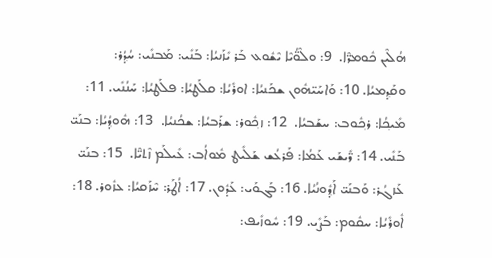ܗܳܠܶܝܢ ܟܽܘܡܖ̈ܶܐ.  9: ܘܠܶܘ̈ܳܝܶܐ ܝܶܫܽܘܥ ܒܰܪ ܝܺܙܰܢܝܳܐ: ܒܰܢܺܝ: ܡܰܒܢܺܝ: ܚܳܕ݂ܳܪ: ܘܩܰܕ݂ܡܝܳܐ. 10: ܘܰܐܚܰܝ̈ܗܽܘܢ ܫܟܰܢܝܳܐ: ܐܘܪܺܝܳܐ: ܩܠܰܛܝܳܐ: ܦܠܰܛܝܳܐ: ܚܰܢܳܢܺܝ. 11: ܡܺܝܟ݂ܳܐ: ܪܟ݂ܽܘܒ: ܚܫܰܒܝܳܐ.  12: ܙܟ݂ܽܘܪ: ܫܪܰܒܝܳܐ: ܫܟܳܢܝܳܐ.  13: ܗܽܘܕ݂ܳܝܳܐ: ܒܢܰܝ̈ ܒܰܢܺܝ. 14: ܖ̈ܺܝܫܰܝ ܥܰܡܳܐ: ܦܰܪܥܳܫ ܫܰܠܺܝܛ ܡܽܘܐܳܒ: ܥܺܝܠܰܡ ܙܶܬܝ̈ܶܐ.  15: ܒܢܰܝ̈ ܥܰܙܓܳܪ: ܘܰܒܢܰܝ̈ ܐܰܕ݂ܽܘܢܳܝܳܐ. 16: ܒܰܓܘܰܝ: ܥܰܕܽܘܢ. 17: ܐܳܛܰܪ: ܚܶܙܰܩܝܳܐ: ܥܙܽܘܪ. 18: ܐܽܘܪܺܝܳܐ: ܚܩܽܘܡ: ܒܰܨܺܝ. 19: ܚܽܘܙܺܝܦ: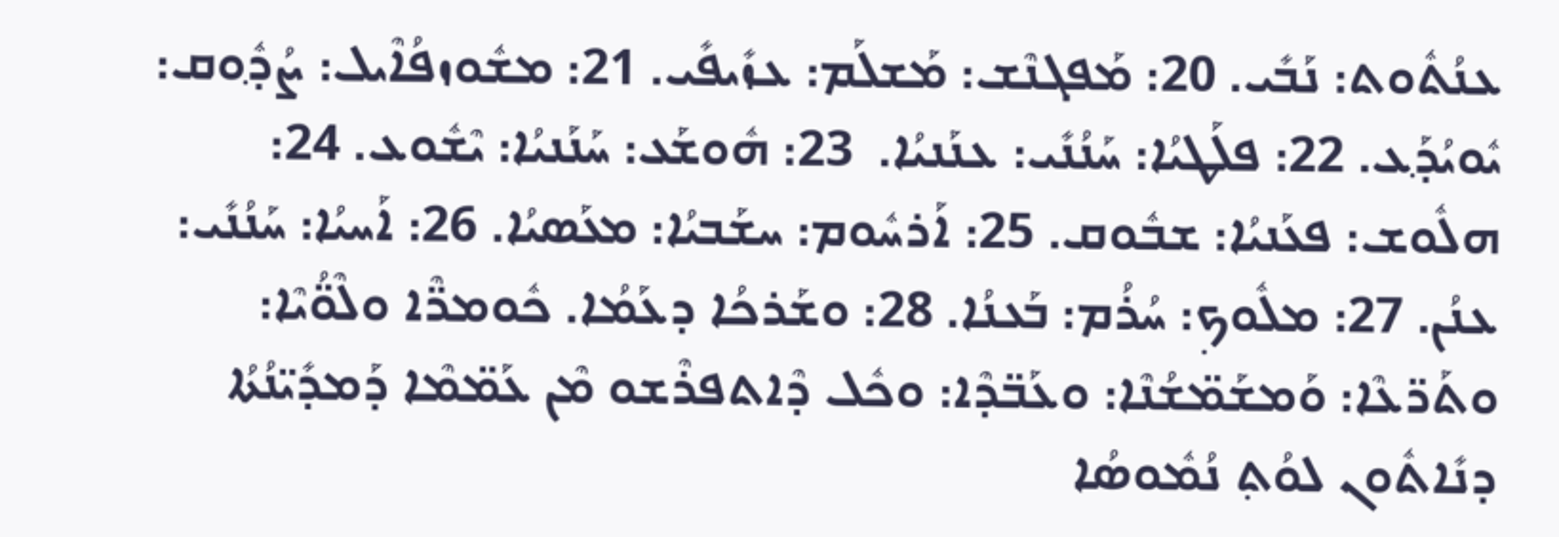ܥܢܳܬܽܘܬ: ܢܰܒܺܝ. 20: ܡܰܦܓܢܶܫ: ܡܰܫܠܰܡ: ܥܙܺܝܦܺܝ. 21: ܡܫܽܘܙܦܳܐܶܝܠ: ܨܳܕ݂ܽܘܩ: ܝܽܘܝܳܕ݂ܰܥ. 22: ܦܠܰܛܝܳܐ: ܚܰܢܳܢܺܝ: ܥܢܰܢܝܳܐ.  23: ܗܽܘܫܰܥ: ܚܰܢܰܢܝܳܐ: ܝܶܫܽܘܥ. 24: ܗܠܽܘܫ: ܦܥܰܢܝܳܐ: ܫܒܽܘܩ. 25: ܐܰܪܚܽܘܡ: ܚܫܰܒܝܳܐ: ܡܥܰܣܝܳܐ. 26: ܐܰܚܝܳܐ: ܚܰܢܳܢܺܝ: ܥܢܳܢ. 27: ܡܠܽܘܟ݂: ܚܳܪܳܡ: ܒܰܥܢܳܐ. 28: ܘܫܰܪܟܳܐ ܕܥܰܡܳܐ. ܟܽܘܡܖ̈ܶܐ ܘܠܶܘ̈ܳܝܶܐ: ܘܬܰܖ̈ܥܶܐ: ܘܰܡܫܰܡ̈ܫܳܢܶܐ: ܘܥܰܒ̈ܕܶܐ: ܘܟܽܠ ܕܶܐܬܦܪܶܫܘ ܡܶܢ ܥܰܡ̈ܡܶܐ ܕܰܡܕܺܝ̈ܢܳܬܳܐ ܕܢܺܐܬܽܘܢ ܠܘܳܬ݂ ܢܳܡܽܘܣܳܐ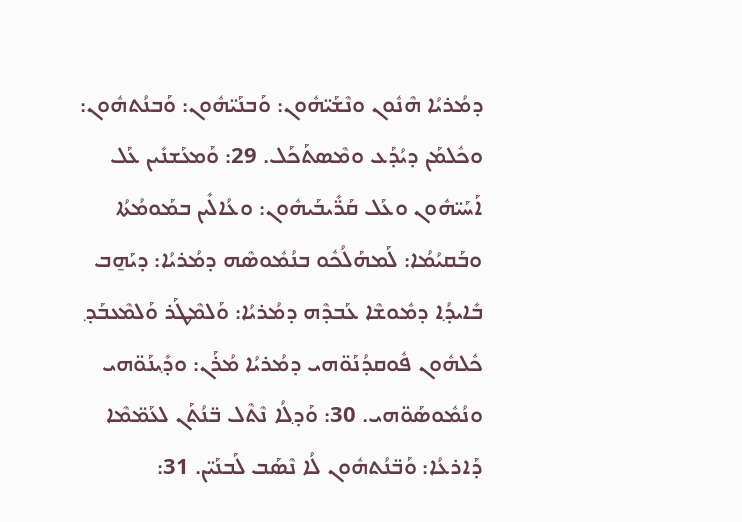ܕܡܳܪܝܳܐ ܗܶܢܽܘܢ ܘܢܶܫܰܝ̈ܗܽܘܢ: ܘܰܒܢܰܝ̈ܗܽܘܢ: ܘܰܒܢܳܬܗܽܘܢ: ܘܟܽܠܡܰܢ ܕܝܳܕܰܥ ܘܡܶܣܬܰܟܰܠ. 29: ܘܰܡܥܰܫܢܺܝܢ ܥܰܠ ܐܰܚܰܝ̈ܗܽܘܢ ܘܥܰܠ ܩܰܖ̈ܺܝܒܰܝܗܽܘܢ: ܘܥܳܐܠܺܝܢ ܒܡܰܘܡܳܬܳܐ ܘܒܰܩܝܳܡܳܐ: ܠܰܡܗܰܠܳܟܽܘ ܒܢܳܡܽܘܣܶܗ ܕܡܳܪܝܳܐ: ܕܝܰܗ̱ܒ ܒܺܐܝܕ݂ܳܐ ܕܡܽܘܫܶܐ ܥܰܒܕܶܗ ܕܡܳܪܝܳܐ: ܘܰܠܡܶܛܰܪ ܘܰܠܡܶܥܒܰܕ݂ ܟܽܠܗܽܘܢ ܦܽܘܩܕܳܢܰܘ̈ܗܝ ܕܡܳܪܝܳܐ ܡܳܪܰܢ: ܘܕ݂ܺܝܢܰܘ̈ܗܝ ܘܢܳܡܽܘܣܰܘ̈ܗܝ. 30: ܘܰܕ݂ܠܳܐ ܢܶܬܶܠ ܒ̈ܢܳܬܰܢ ܠܥܰܡ̈ܡܶܐ ܕܰܐܪܥܳܐ: ܘܰܒ̈ܢܳܬܗܽܘܢ ܠܳܐ ܢܶܣܰܒ ܠܰܒܢܰܝ̈ܢ. 31: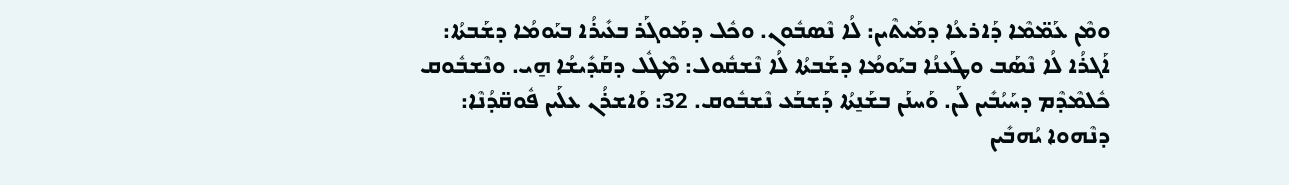ܘܡܶܢ ܥܰܡ̈ܡܶܐ ܕܰܐܪܥܳܐ ܕܡܰܝܬܶܝܢ: ܠܳܐ ܢܶܣܒܽܘܢ. ܘܟܽܠ ܕܡܰܘܓܰܪ ܒܥܺܝܪܳܐ ܒܝܰܘܡܳܐ ܕܫܰܒܬܳܐ: ܐܰܓܪܳܐ ܠܳܐ ܢܶܣܰܒ ܘܛܰܥܢܳܐ ܒܝܰܘܡܳܐ ܕܫܰܒܬܳܐ ܠܳܐ ܢܶܫܩܽܘܠ: ܡܶܛܽܠ ܕܩܰܕܺܝܫܳܐ ܗ̱ܝ. ܘܢܶܫܒܽܘܩ ܟܽܠܡܶܕܶܡ ܕܚܰܝܳܒܺܝܢ ܠܰܢ. ܘܰܚܢܰܢ ܒܫܰܢ̱ܬܳܐ ܕܰܫܒܰܥ ܢܶܫܒܽܘܩ. 32: ܘܰܐܫܪܳܢ ܥܠܰܝܢ ܦܽܘܩ̈ܕܳܢܶܐ: ܕܢܶܗܘܐ ܝܳܗܒܺܝܢ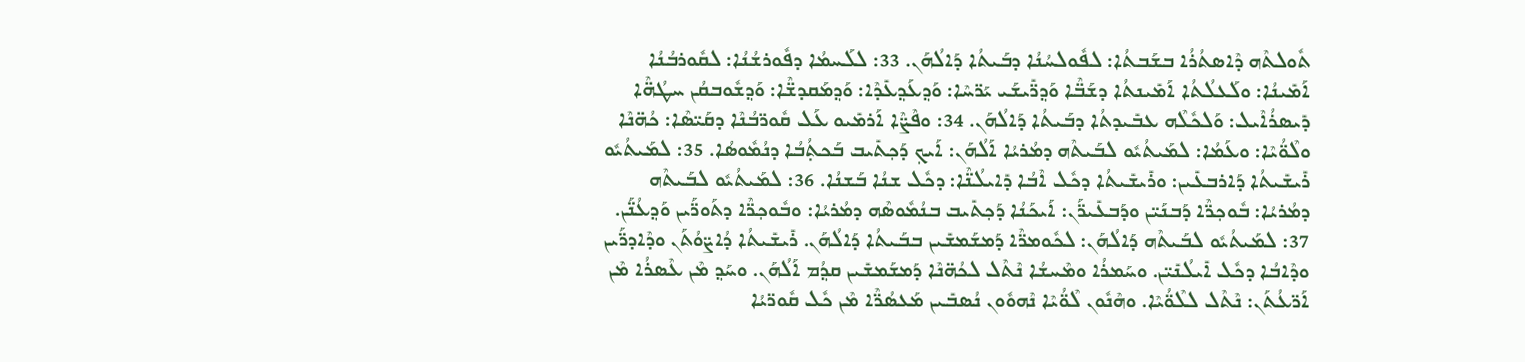ܬܽܘܠܬܶܗ ܕܶܐܣܬܳܪܳܐ ܒܫܰܒܬܳܐ: ܠܦܽܘܠܚܳܢܳܐ ܕܒܰܝܬܳܐ ܕܰܐܠܳܗܰܢ. 33: ܠܠܰܚܡܳܐ ܕܦܽܘܪܫܳܢܳܐ: ܠܩܽܘܪܒܳܢܳܐ ܐܰܡܺܝܢܳܐ: ܘܠܰܥܠܳܬܳܐ ܐܰܡܺܝܢܬܳܐ ܕܫܰܒ̈ܶܐ ܘܰܕ݂ܖ̈ܺܝܫܰܝ ܝܰܖ̈ܚܶܐ: ܘܰܕ݂ܥܰܕ݂ܥܺܕܶܐ: ܘܰܕ݂ܡܰܩܕܫ̈ܶܐ: ܘܰܕ݂ܫܽܘܒܩܳܢ ܚܛܳܗ̈ܶܐ ܕܺܝܣܪܳܐܶܝܠ: ܘܰܠܟܽܠܶܗ ܥܒܺܝܕܬܳܐ ܕܒܰܝܬܳܐ ܕܰܐܠܳܗܰܢ. 34: ܘܦܶܨ̈ܶܐ ܐܰܪܡܺܝܘ ܥܰܠ ܩܽܘܖ̈ܒܳܢܶܐ ܕܩܰܝ̈ܣܶܐ: ܟܳܗ̈ܢܶܐ ܘܠܶܘ̈ܳܝܶܐ: ܘܥܰܡܳܐ: ܠܡܰܝܬܳܝܽܘ ܠܒܰܝܬܶܗ ܕܡܳܪܝܳܐ ܐܰܠܳܗܰܢ: ܐܰܝܟ݂ ܕܰܟ݂ܬܺܝܒ ܒܰܟܬ݂ܳܒܳܐ ܕܢܳܡܽܘܣܳܐ. 35: ܠܡܰܝܬܳܝܽܘ ܪܺܝܫܺܝܬܳܐ ܕܰܐܪܒܥܺܝܢ: ܘܪܺܝܫܺܝܬܳܐ ܕܟܽܠ ܐܶܒܳܐ ܕܺܐܝܠܳܢ̈ܶܐ: ܕܟܽܠ ܫܢܳܐ ܒܰܫܢܳܐ. 36: ܠܡܰܝܬܳܝܽܘ ܠܒܰܝܬܶܗ ܕܡܳܪܝܳܐ: ܒܽܘܟ݂ܖ̈ܶܐ ܕܰܒܢܰܝ̈ܢ ܘܕܰܒܥܺܝܖ̈ܰܢ: ܐܰܝܟܰܢܳܐ ܕܰܟ݂ܬܺܝܒ ܒܢܳܡܽܘܣܶܗ ܕܡܳܪܝܳܐ: ܘܒܽܘܟ݂ܖ̈ܶܐ ܕܬܰܘܖ̈ܰܝܢ ܘܰܕ݂ܥܳܢ̈ܰܢ. 37: ܠܡܰܝܬܳܝܽܘ ܠܒܰܝܬܶܗ ܕܰܐܠܳܗܰܢ: ܠܟܽܘܡܖ̈ܶܐ ܕܰܡܫܰܡܫܺܝܢ ܒܒܰܝܬܳܐ ܕܰܐܠܳܗܰܢ. ܪܺܝܫܺܝܬܳܐ ܕܳܐܨ̈ܘܳܬܰܢ ܘܕܶܐܕܖ̈ܰܝܢ ܘܕܶܐܒܳܐ ܕܟܽܠ ܐܺܝܠܳܢܺܝ̈ܢ. ܘܚܰܡܪܳܐ ܘܡܶܚܫܳܐ ܢܶܬܶܠ ܠܟܳܗ̈ܢܶܐ ܕܰܡܫܰܡܫܺܝܢ ܩܕ݂ܳܡ ܐܰܠܳܗܰܢ. ܘܚܰܕ݂ ܡܶܢ ܥܶܣܪܳܐ ܡܶܢ ܐܰܖ̈ܥܳܬܰܢ: ܢܶܬܶܠ ܠܠܶܘ̈ܳܝܶܐ. ܘܗܶܢܽܘܢ ܠܶܘ̈ܳܝܶܐ ܢܶܗܘܽܘܢ ܢܳܣܒܺܝܢ ܡܰܥܣܳܖ̈ܶܐ ܡܶܢ ܟܽܠ ܩܽܘܖ̈ܝܳܐ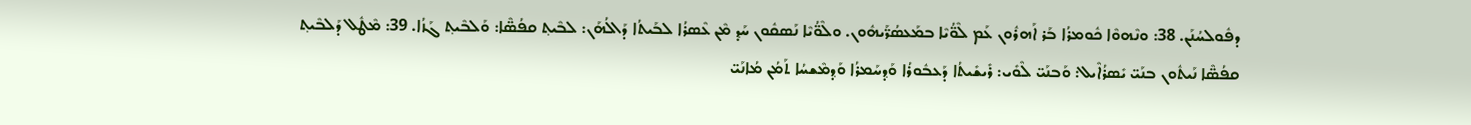ܕܦܽܘܠܚܳܢܰܢ. 38: ܘܢܶܗܘܶܐ ܟܽܘܡܪܳܐ ܒܰܪ ܐܰܗܪܽܘܢ ܥܰܡ ܠܶܘ̈ܳܝܶܐ ܒܡܰܥܣܳܖ̈ܰܝܗܽܘܢ. ܘܠܶܘ̈ܳܝܶܐ ܢܰܣܩܽܘܢ ܚܰܕ݂ ܡܶܢ ܥܶܣܪܳܐ ܠܒܰܝܬܳܐ ܕܰܐܠܳܗܰܢ: ܠܒܶܝܬ݂ ܩܦܳܣ̈ܶܐ: ܘܰܠܒܶܝܬ݂ ܓܰܙܳܐ. 39: ܡܶܛܽܠ ܕܰܠܒܶܝܬ݂ ܩܦܳܣ̈ܶܐ ܢܰܝܬܽܘܢ ܒܢܰܝ̈ ܝܺܣܪܳܐܶܝܠ: ܘܰܒܢܰܝ̈ ܠܶܘܺܝ: ܪܺܝܫܺܝܬܳܐ ܕܰܥܒܽܘܪܳܐ ܘܰܕ݂ܚܰܡܪܳܐ ܘܰܕ݂ܡܶܫܚܳܐ ܬܰܡܳܢ ܡܳܐܢܰܝ̈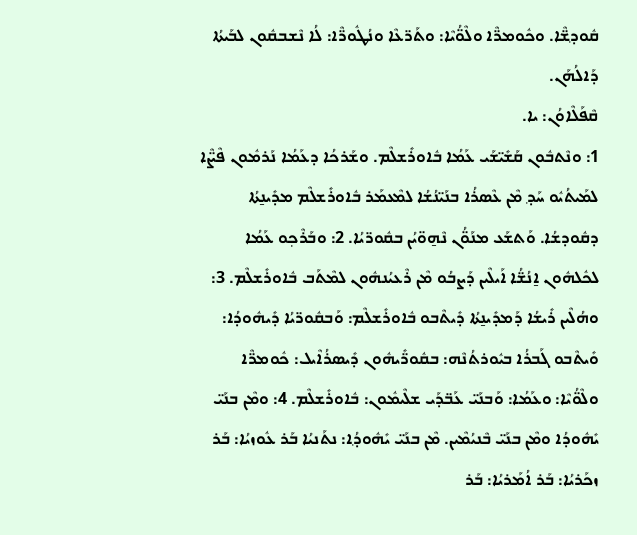ܩܽܘܕ݂ܫ̈ܶܐ. ܘܟܽܘܡܖ̈ܶܐ ܘܠܶܘ̈ܳܝܶܐ: ܘܬܰܖ̈ܥܶܐ ܘܢܳܛܽܘܖ̈ܶܐ: ܠܳܐ ܢܶܫܒܩܽܘܢ ܠܒܰܝܬܳܐ ܕܰܐܠܳܗܰܢ.
ܩܶܦܰܠܶܐܘܳܢ: ܝܐ.
1: ܘܢܶܬܒܽܘܢ ܩܰܫܺܝ̈ܫܰܝ ܥܰܡܳܐ ܒܽܐܘܪܺܫܠܶܡ. ܘܫܰܪܟܳܐ ܕܥܰܡܳܐ ܢܰܪܡܽܘܢ ܦܶܨ̈ܶܐ ܠܡܰܝܬܳܝܽܘ ܚܰܕ݂ ܡܶܢ ܥܶܣܪܳܐ ܒܢܰܝ̈ܢܳܫܳܐ ܠܡܶܥܡܰܪ ܒܽܐܘܪܺܫܠܶܡ ܡܕܺܝܢ̱ܬܳܐ ܕܩܽܘܕܫܳܐ. ܘܰܬܫܰܥ ܡܢܰܘ̈ܳܢ ܢܶܗ̱ܘ̈ܝܳܢ ܒܩܽܘܖ̈ܝܳܐ. 2: ܘܒܰܪܶܟ݂ܘ ܥܰܡܳܐ ܠܟܽܠܗܽܘܢ ܐ̱ܢܳܫ̈ܳܐ ܐܰܝܠܶܝܢ ܕܰܨܒܳܘ ܡܶܢ ܪܶܥܝܳܢܗܽܘܢ ܠܡܶܬܰܒ ܒܽܐܘܪܺܫܠܶܡ. 3: ܘܗܳܠܶܝܢ ܪܺܝܫܳܐ ܕܰܡܕܺܝܢ̱ܬܳܐ ܕܺܝܬܶܒܘ ܒܽܐܘܪܺܫܠܶܡ: ܘܰܒܩܽܘܖ̈ܝܳܐ ܕܺܝܗܽܘܕܳܐ: ܘܺܝܬܶܒܘ ܓܰܒܪܳܐ ܒܝܽܘܪܬܳܢܶܗ: ܒܩܽܘܖ̈ܺܝܗܽܘܢ ܕܺܝܣܪܳܐܶܝܠ: ܟܽܘܡܖ̈ܶܐ ܘܠܶܘ̈ܳܝܶܐ: ܘܥܰܡܳܐ: ܘܰܒܢܰܝ̈ ܥܰܒ̈ܕܰܝ ܫܠܶܝܡܽܘܢ: ܒܽܐܘܪܺܫܠܶܡ. 4: ܘܡܶܢ ܒܢܰܝ̈ ܝܺܗܽܘܕܳܐ ܘܡܶܢ ܒܢܰܝ̈ ܒܶܢܝܳܡܶܝܢ. ܡܶܢ ܒܢܰܝ̈ ܝܺܗܽܘܕ݂ܳܐ: ܢܬܰܢܝܳܐ ܒܰܪ ܥܽܘܙܝܳܐ: ܒܰܪ ܙܟܰܪܝܳܐ: ܒܰܪ ܐܳܡܰܪܝܳܐ: ܒܰܪ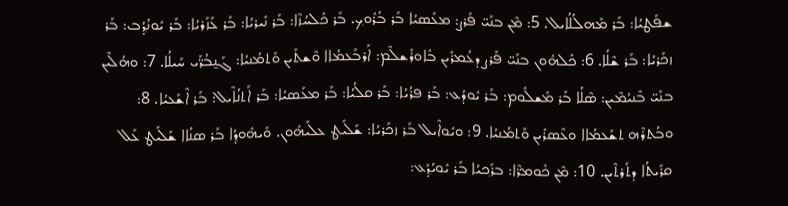ܫܦܰܛܝܳܐ: ܒܰܪ ܡܰܗܠܳܠܳܐܝܠ. 5: ܡܶܢ ܒܢܰܝ̈ ܦܰܪܨ: ܡܥܰܣܝܳܐ ܒܰܪ ܒܳܪܽܘܟ݂. ܒܰܪ ܟܽܠܚܳܙܶܐ: ܒܰܪ ܢܺܝܪܝܳܐ: ܒܰܪ ܥܰܙܰܪܝܳܐ: ܒܰܪ ܝܽܘܢܳܕ݂ܳܒ: ܒܰܪ ܙܟܰܪܝܳܐ: ܒܰܪ ܫܶܠܳܐ. 6: ܟܽܠܗܽܘܢ ܒܢܰܝ̈ ܦܰܪܨ ܕܥܳܡܪܺܝܢ ܒܽܐܘܪܺܫܠܶܡ: ܐܰܪܒܰܥܡܳܐܐ ܘܶܫܬܺܝܢ ܘܰܬܡܳܢܝܳܐ: ܓܰܢ̱ܒܳܖ̈ܰܝ ܚܰܝܠܳܐ. 7: ܘܗܳܠܶܝܢ ܒܢܰܝ̈ ܒܶܢܝܳܡܶܝܢ: ܣܶܠܳܐ ܒܰܪ ܡܰܫܠܽܘܡ: ܒܰܪ ܝܽܘܕܳܥ: ܒܰܪ ܦܪܳܝܳܐ: ܒܰܪ ܩܠܳܝܳܐ: ܒܰܪ ܡܥܰܣܝܳܐ: ܒܰܪ ܐܰܬܢܳܐܶܝܠ: ܒܰܪ ܐܶܫܰܥܝܳܐ. 8: ܘܒܳܬܪܶܗ ܬܫܰܥܡܳܐܐ ܘܥܶܣܪܺܝܢ ܘܰܬܡܳܢܝܳܐ. 9: ܘܝܽܘܐܶܝܠ ܒܰܪ ܙܟܰܪܝܳܐ: ܫܰܠܺܝܛ ܥܠܰܝܗܽܘܢ. ܘܺܝܗܽܘܕ݂ܳܐ ܒܰܪ ܣܢܳܐܐ ܫܰܠܺܝܛ ܥܰܠ ܩܪܺܝܬܳܐ ܕܬܰܪܬܶܝܢ. 10: ܡܶܢ ܟܽܘܡܖ̈ܶܐ: ܒܪܰܟ݂ܝܳܐ ܒܰܪ ܝܽܘܝܳܕ݂ܰܥ: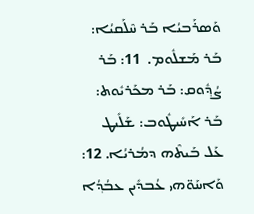ܘܰܣܪܰܒܝܳܐ ܒܰܪ ܚܶܠܰܩܝܳܐ: ܒܰܪ ܡܰܫܠܽܘܡ.  11: ܒܰܪ ܨܳܕ݂ܽܘܩ: ܒܰܪ ܡܟܰܪܝܽܘܬ: ܒܰܪ ܐܰܚܺܝܛܽܘܒ: ܫܰܠܺܝܛ ܥܰܠ ܒܰܝܬܶܗ ܕܡܳܪܝܳܐ. 12: ܘܰܐܚܰܘ̈ܗܝ ܥܳܒܕܺܝܢ ܥܒܳܕ݂ܳܐ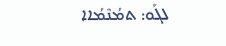ܠܓܰܘ: ܬܡܳܢܶܡܳܐܐ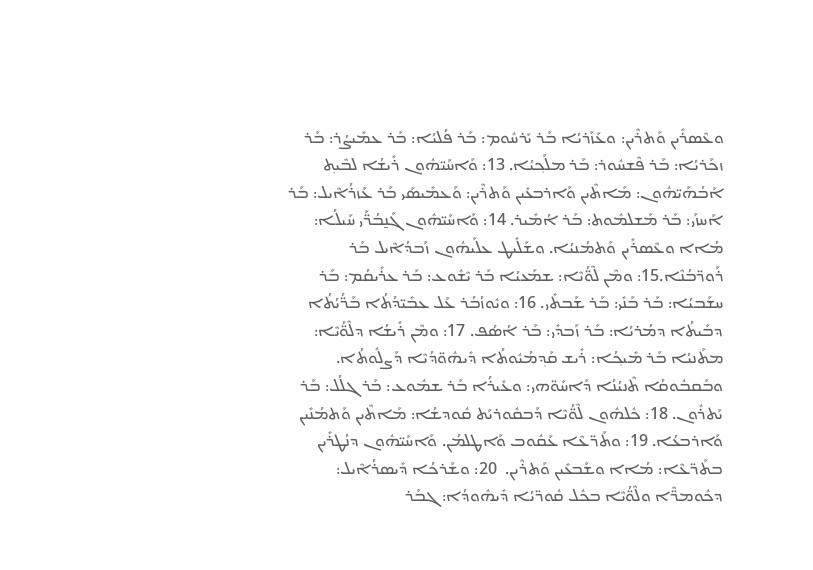ܘܥܶܣܪܺܝܢ ܘܰܬܪܶܝܢ: ܘܥܰܙܰܪܝܳܐ ܒܰܪ ܝܰܪܚܽܘܡ: ܒܰܪ ܦܳܠܝܳܐ: ܒܰܪ ܥܡܺܝܨܳܪ: ܒܰܪ ܙܟܰܪܝܳܐ: ܒܰܪ ܦܶܫܚܽܘܪ: ܒܰܪ ܡܠܰܟ݂ܝܳܐ. 13: ܘܰܐܚܰܝ̈ܗܽܘܢ ܪܺܝܫܳܐ ܠܒܶܝܬ݂ ܐܰܒܳܗܰܝ̈ܗܽܘܢ: ܡܰܐܬܶܝܢ ܘܰܐܪܒܥܺܝܢ ܘܰܬܪܶܝܢ: ܘܰܥܡܺܝܣܰܝ ܒܰܪ ܥܰܙܪܳܐܶܝܠ: ܒܰܪ ܐܰܚܙܰܝ: ܒܰܪ ܡܰܫܠܡܽܘܬ: ܒܰܪ ܐܳܡܺܝܪ. 14: ܘܰܐܚܰܝ̈ܗܽܘܢ ܓܰܢ̱ܒܳܖ̈ܰܝ ܚܰܝܠܳܐ: ܡܳܐܐ ܘܥܶܣܪܺܝܢ ܘܰܬܡܳܢܝܳܐ. ܘܫܰܠܺܝܛ ܥܠܰܝܗܽܘܢ ܙܰܒܕܳܐܶܝܠ ܒܰܪ ܪܰܘܖ̈ܒܳܢܶܐ.15: ܘܡܶܢ ܠܶܘ̈ܳܝܶܐ: ܫܡܰܥܝܳܐ ܒܰܪ ܝܶܫܽܘܥ: ܒܰܪ ܥܪܺܝܩܳܡ: ܒܰܪ ܚܫܰܒܝܳܐ: ܒܰܪ ܒܰܢܺܝ: ܒܰܪ ܫܰܒܬܺܝ. 16: ܘܝܽܘܙܳܒܳܪ ܥܰܠ ܥܒܺܝ̈ܕܳܬܳܐ ܒܰܖ̈ܳܝܳܬܳܐ ܕܒܰܝܬܳܐ ܕܡܳܪܝܳܐ: ܒܰܪ ܙܰܒܕܺܝ: ܒܰܪ ܐܳܣܳܦ. 17: ܘܡܶܢ ܪܺܝܫܳܐ ܕܠܶܘ̈ܳܝܶܐ: ܡܬܰܢܝܳܐ ܒܰܪ ܡܺܝܟ݂ܳܐ: ܪܺܝܫ ܩܰܕ݂ܡܳܝܽܘܬܳܐ ܕܺܝܗܽܘ̈ܕܳܝܶܐ ܕܰܨܠܽܘܬܳܐ. ܘܒܰܩܒܽܘܩܳܐ ܬܶܢܝܳܢܳܐ ܕܰܐܚܰܘ̈ܗܝ: ܘܥܺܝܪܳܐ ܒܰܪ ܫܡܽܘܥ: ܒܰܪ ܓܠܳܠ: ܒܰܪ ܝܰܬܪܽܘܢ. 18: ܟܽܠܗܽܘܢ ܠܶܘ̈ܳܝܶܐ ܕܰܒܩܽܘܪܝܰܬ ܩܽܘܕܫܳܐ: ܡܰܐܬܶܝܢ ܘܰܬܡܳܢܺܝܢ ܘܰܐܪܒܥܳܐ. 19: ܘܬܰܖ̈ܥܶܐ ܥܰܩܽܘܒ ܘܰܐܛܠܡܳܢ. ܘܰܐܚܰܝ̈ܗܽܘܢ ܕܢܳܛܪܺܝܢ ܒܬܰܖ̈ܥܶܐ: ܡܳܐܐ ܘܫܰܒܥܺܝܢ ܘܰܬܪܶܝܢ.  20: ܘܫܰܪܟܳܐ ܕܺܝܣܪܳܐܶܝܠ: ܕܟܽܘܡܖ̈ܶܐ ܘܠܶܘ̈ܳܝܶܐ ܒܟܽܠ ܩܽܘܖ̈ܝܳܐ ܕܺܝܗܽܘܕܳܐ: ܓܒܰܪ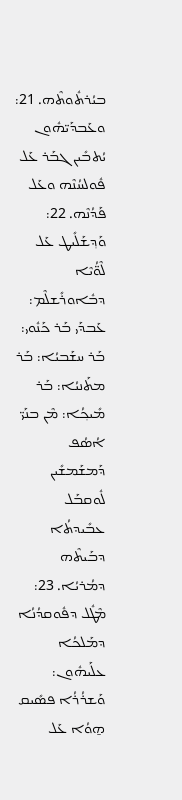ܒܝܳܪܬܽܘܬܶܗ. 21: ܘܥܰܒܕܰܝ̈ܗܽܘܢ ܝܳܬܒܺܝܢ ܓܒܰܪ ܥܰܠ ܦܽܘܠܚܳܢܶܗ ܘܥܰܠ ܦܰܕܳܢܶܗ. 22: ܘܰܕ݂ܫܰܠܺܝܛ ܥܰܠ ܠܶܘ̈ܳܝܶܐ ܕܒܽܐܘܪܺܫܠܶܡ: ܥܰܒܕܰܝ ܒܰܪ ܟܰܢܽܘܝ: ܒܰܪ ܚܫܰܒܝܳܐ: ܒܰܪ ܡܬܰܢܝܳܐ: ܒܰܪ ܡܺܝܟ݂ܳܐ: ܡܶܢ ܒܢܰܝ̈ ܐܳܣܳܦ ܕܰܡܫܰܡܫܺܝܢ ܠܽܘܩܒܰܠ ܥܒܺܝܕܬܳܐ ܕܒܰܝܬܶܗ ܕܡܳܪܝܳܐ. 23: ܡܶܛܽܠ ܕܦܽܘܩܕܳܢܳܐ ܕܡܰܠܟܳܐ ܥܠܰܝܗܽܘܢ: ܘܰܫܪܳܪܳܐ ܦܣܺܝܩ ܗ̱ܘܳܐ ܥܰܠ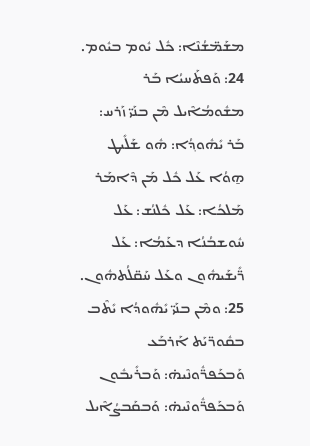ܡܫܰܡ̈ܫܳܢܶܐ: ܟܽܠ ܝܽܘܡ ܒܝܽܘܡ. 24: ܘܰܦܬܰܚܝܳܐ ܒܰܪ ܡܫܽܘܡܳܐܶܝܠ ܡܶܢ ܒܢܰܝ̈ ܙܰܪܚ: ܒܰܪ ܝܺܗܽܘܕ݂ܳܐ: ܗܽܘ ܫܰܠܺܝܛ ܗ̱ܘܳܐ ܥܰܠ ܟܽܠ ܡܰܢ ܕܶܐܡܰܪ ܡܰܠܟܳܐ: ܥܰܠ ܟܽܠܢܳܫ: ܥܰܠ ܚܽܘܫܒܳܢܳܐ ܕܥܰܡܳܐ: ܥܰܠ ܖ̈ܺܝܫܰܝܗܽܘܢ ܘܥܰܠ ܚܰܩ̈ܠܳܬܗܽܘܢ. 25: ܘܡܶܢ ܒܢܰܝ̈ ܝܺܗܽܘܕܳܐ ܝܺܬܶܒ ܒܩܽܘܖ̈ܝܰܬ ܐܰܪܒܰܥ ܘܰܒܟܰܦܖ̈ܽܘܢܶܝܗ̇: ܘܰܒܪܺܝܒܽܘܢ ܘܰܒܟܰܦܖ̈ܽܘܢܶܝܗ̇: ܘܰܒܩܰܒܨܳܐܶܝܠ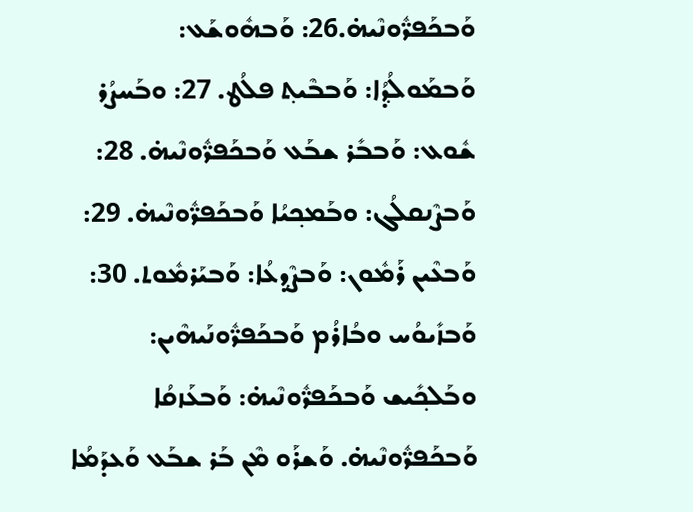ܘܰܒܟܰܦܖ̈ܽܘܢܶܝܗ̇.26: ܘܰܒܗܽܘܫܰܥ: ܘܰܒܡܰܘܠܳܕ݂ܳܐ: ܘܰܒܒܶܝܬ݂ ܦܠܳܛ. 27: ܘܒܰܚܨܳܪ ܫܽܘܥ: ܘܰܒܒܺܪ ܫܒܰܥ ܘܰܒܟܰܦܖ̈ܽܘܢܶܝܗ̇. 28: ܘܰܒܨܶܢܩܠܳܓ: ܘܒܰܡܟ݂ܝܳܐ ܘܰܒܟܰܦܖ̈ܽܘܢܶܝܗ̇. 29: ܘܰܒܥܶܝܢ ܪܰܡܽܘܢ: ܘܰܒܨܶܕ݂ܥܳܐ: ܘܰܒܝܰܪܡܽܘܬ. 30: ܘܰܒܙܺܝܘܳܚ ܘܒܳܐܪܳܡ ܘܰܒܟܰܦܖ̈ܽܘܢܰܝܗܶܝܢ: ܘܒܰܠܟ݂ܺܝܫ ܘܰܒܟܰܦܖ̈ܽܘܢܶܝܗ̇: ܘܰܒܥܰܙܩܳܐ ܘܰܒܟܰܦܖ̈ܽܘܢܶܝܗ̇. ܘܰܫܪܰܘ ܡܶܢ ܒܰܪ ܫܒܰܥ ܘܰܥܕܰܡܳܐ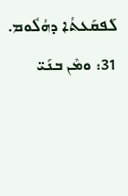ܠܰܦܩܰܥܬܳܐ ܕܗܳܠܽܘܡ. 31: ܘܡܶܢ ܒܢܰܝ̈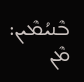ܒܶܢܝܳܡܶܝܢ: ܡܶܢ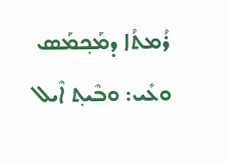ܪܳܡܬܳܐ ܕܡܰܟ݂ܡܰܣ ܘܥܺܝ: ܘܒܶܝܬ݂ ܐܶܝܠ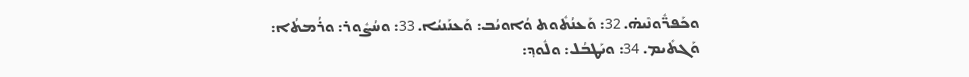ܘܟܰܦܖ̈ܽܘܢܶܝܗ̇. 32: ܘܰܥܢܳܬܽܘܬ ܘܳܐܘܝܳܒ: ܘܰܥܢܰܢܝܳܐ. 33: ܘܚܳܨܽܘܪ: ܘܪܳܡܬܳܐ: ܘܰܓܬܺܝܡ. 34: ܘܝܰܛܒܳܠ: ܘܠܽܘܕ݂: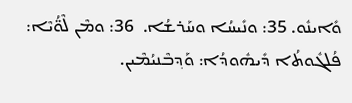ܘܺܐܝܢܽܘ. 35: ܘܢܺܝܚܳܐ ܘܚܰܪܫܳܐ.  36: ܘܡܶܢ ܠܶܘ̈ܳܝܶܐ: ܦܳܠܓܽܘܬܳܐ ܕܺܝܗܽܘܕܳܐ: ܘܰܕ݂ܒܶܢܝܳܡܶܝܢ.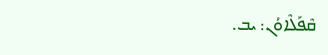ܩܶܦܰܠܶܐܘܳܢ: ܝܒ.